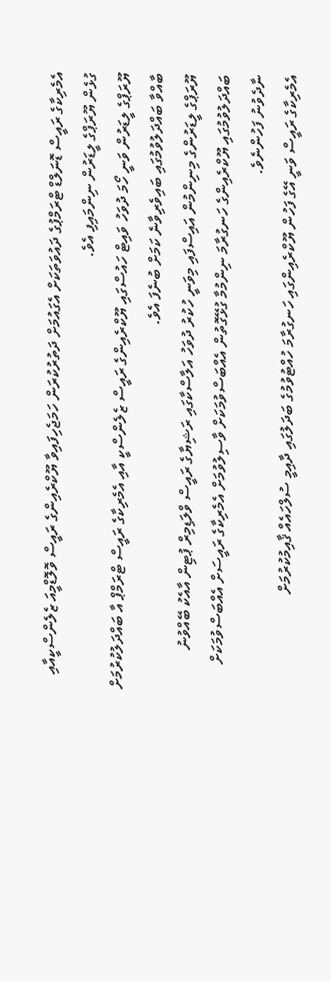އެމެރިކާގެ ރައީސް ޑޮނަލްޑް ޓްރަމްޕުގެ ދައުވަތަކަށް އެގައުމަށް ދަތުރުކުރަން ހަމަޖެހިފައިވާ ޔޫކްރެއިންގެ ރައީސް ވޮލޮޑްމީއަ ޒެލެންސްކީއާއި ގުޅެން ޔޫރަޕްގެ ލީޑަރުން ނިންމައިފި އެވެ.
ޔޫރަޕްގެ ލީޑަރުން ވަނީ ހޯމަ ދުވަހު ވައިޓް ހައުސްގައި ޔޫކްރެއިންގެ ރައީސް ޒެލެންސްކީ އާއި އެމެރިކާގެ ރައީސް ޓްރަމްޕް އާ ބައްދަލުކުރުމަށް ބާއްވާ ބައްދަލުވުމުގައި ބައިވެރިވާނެ ކަމަށް ބުނެފަ އެވެ.
ޔޫރަޕްގެ ލީޑަރުންގެ މިނިންމުން އައިސްފައި މިވަނީ ހުކުރު ދުވަހު އަލާސްކާގައި ރަޝިޔާގެ ރައީސް ވްލަޑިމިރް ޕުޓިން އާއެކު ބޭއްވުނު ބައްދަލުވުމުގައި ޔޫކްރެއިންގެ ހަނގުރާމަ ނިންމުމާ ގުޅޭގޮތުން އެއްބަސްވުމަކަށް ވާސިލުވުމަށް އެމެރިކާގެ ރައީސަށް އެއްބަސްވުމަކަށް ނާދެވުނު ފަހުންނެވެ.
އެމެރިކާގެ ރައީސް ވަނީ އޭގެ ފަހުން ޔޫކްރެއިންގައި ހަނގުރާމަ ހުއްޓުވުމުގެ ބަދަލުގައި ދާއިމީ ސުލްހައެއް ޤާއިމުކުރުމަށް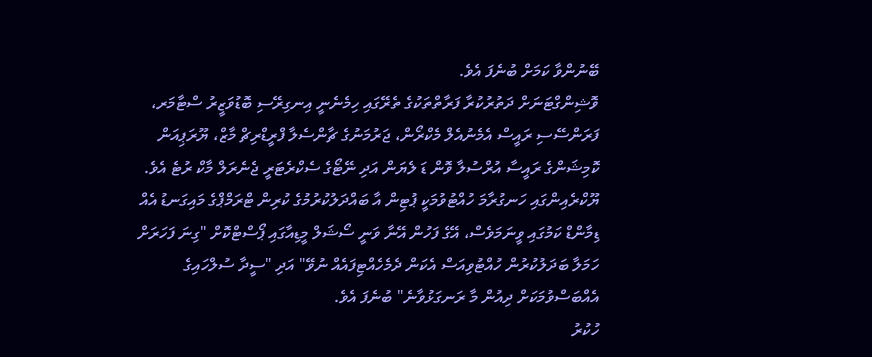ބޭނުންވާ ކަމަށް ބުނެފަ އެވެ.
ވޮޝިންގްޓަނަށް ދަތުރުކުރާ ފަރާތްތަކުގެ ތެރޭގައި ހިމެނެނީ އިނގިރޭސި ބޮޑުވަޒީރު ސްޓާމަރ، ފަރަންސޭސި ރައީސް އެމެނުއެލް މެކްރޯން، ޖަރުމަނުގެ ޗާންސެލާ ފްރީޑްރިޗް މާޒް، ޔޫރަޕިއަން ކޮމިޝަންގެ ރައީސާ އުރްސުލާ ވޮން ޑަ ލެޔަން އަދި ނޭޓޯގެ ސެކްރެޓަރީ ޖެނެރަލް މާކް ރުޓެ އެވެ.
ޔޫކްރެއިންގައި ހަނގުރާމަ ހުއްޓުވުމަކީ ޕުޓިން އާ ބައްދަލުކުރުމުގެ ކުރިން ޓްރަމްޕްގެ މައިގަނޑު އެއް ޑިމާންޑް ކަމުގައި ވީނަމަވެސް، އޭގެ ފަހުން އޭނާ ވަނީ ސޯޝަލް މީޑިއާގައި ޕޯސްޓްކޮށް "ގިނަ ފަހަރަށް ހަމަލާ ބަދަލުކުރުން ހުއްޓުވިއަސް އެކަން ދެމެހެއްޓިފައެއް ނުވޭ" އަދި "ސީދާ ސުލްހައިގެ އެއްބަސްވުމަކަށް ދިއުން މާ ރަނގަޅުވާނެ" ބުނެފަ އެވެ.
ހުކުރު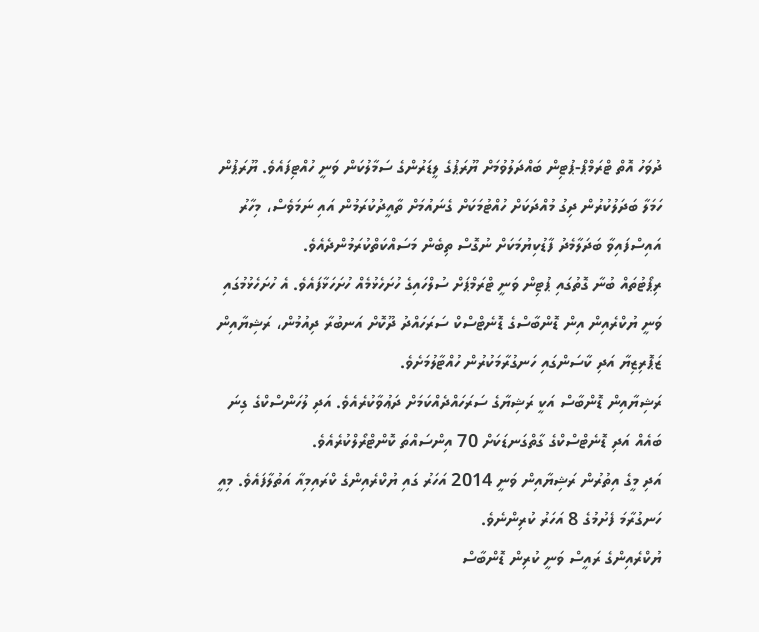ދުވަހު އޮތް ޓްރަމްޕް-ޕުޓިން ބައްދަލުވުމަށް ޔޫރަޕުގެ ލީޑަރުންގެ ސަމާލުކަން ވަނީ ހުއްޓިފައެވެ. ޔޫރަޕުން ހަމަލާ ބަދަލުކުރުން ދިގު މުއްދަކަށް ހުއްޓުމަކަށް ގެނައުމަށް ތާއީދުކުރަމުން އައި ނަމަވެސް، މިހާރު އައިސްފައިވާ ބަދަލާމެދު ފާޑުކިޔުމަކަށް ނުގޮސް ތިބެން މަސައްކަތްކުރަމުންދެއެވެ.
ރިޕޯޓުތައް ބުނާ ގޮތުގައި ޕުޓިން ވަނީ ޓްރަމްޕަށް ސުލްހައިގެ ހުށަހެޅުމެއް ހުށަހަޅާފައެވެ. އެ ހުށަހެޅުމުގައި ވަނީ ޔުކްރެއިން އިން ޑޮންބާސްގެ ޑޮނެޓްސްކް ސަރަހައްދު ދޫކޮށް އަނބުރާ ދިއުމުން، ރަޝިޔާއިން ޒަޕޮރިޒިޔާ އަދި ކާސަންގައި ހަނގުރާމަކުރުން ހުއްޓާލުމަށެވެ.
ރަޝިޔާއިން ޑޮންބާސް އަކީ ރަޝިޔާގެ ސަރަހައްދެއްކަމަށް ދަޢުވާކުރެއެވެ. އަދި ލުހަންސްކްގެ ގިނަ ބައެއް އަދި ޑޮނެޓްސްކްގެ ގާތްގަނޑަކަށް 70 އިންސައްތަ ކޮންޓްރޯލްކުރެއެވެ.
އަދި މީގެ އިތުރުން ރަޝިޔާއިން ވަނީ 2014 އަހަރު ގައި ޔުކްރެއިންގެ ކްރައިމިއާ އަތުލާފައެވެ. މިއީ ހަނގުރާމަ ފެށުމުގެ 8 އަހަރު ކުރިންނެވެ.
ޔުކްރެއިންގެ ރައީސް ވަނީ ކުރިން ޑޮންބާސް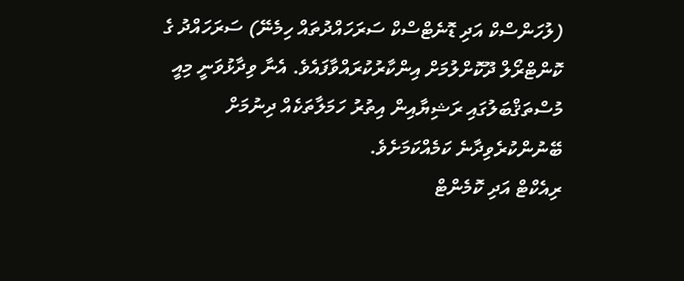(ލުހަންސްކް އަދި ޑޮނެޓްސްކް ސަރަހައްދުތައް ހިމެނޭ) ސަރަހައްދު ގެ ކޮންޓްރޯލް ދޫކޮށްލުމަށް އިންކާރުކުރައްވާފައެވެ. އެނާ ވިދާޅުވަނީ މިއީ މުސްތަޤްބަލުގައި ރަޝިޔާއިން އިތުރު ހަމަލާތަކެއް ދިނުމަށް ބޭނުންކުރެވިދާނެ ކަމެއްކަމަށެވެ.
ރިއެކްޓް އަދި ކޮމެންޓް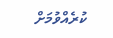ކުރެއްވުމަށް